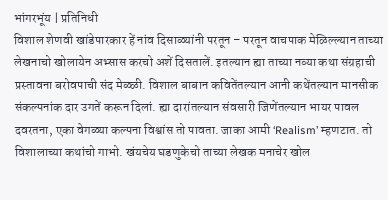भांगरभूंय | प्रतिनिधी
विशाल शेणवी खांडेपारकार हें नांव दिसाळ्यांनी परतून – परतून वाचपाक मेळिल्ल्यान ताच्या लेखनाचो खोलायेन अभ्सास करचो अशें दिसतालें. इतल्यान ह्या ताच्या नव्या कथा संग्रहाची प्रस्तावना बरोवपाची संद मेळ्ळी. विशाल बाबान कवितेंतल्यान आनी कथेंतल्यान मानसीक संकल्पनांक दार उगतें करून दिलां. ह्या दारांतल्यान संवसारी जिणेंतल्यान भायर पावल दवरतना, एका वेगळ्या कल्पना विश्वांस तो पावता. जाका आमी ‘Realism’ म्हणटात. तो विशालाच्या कथांचो गाभो. खंयचेय घडणुकेचो ताच्या लेखक मनाचेर खोल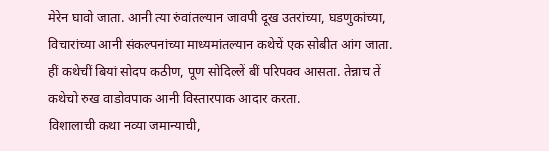मेरेन घावो जाता. आनी त्या रुंवांतल्यान जावपी दूख उतरांच्या, घडणुकांच्या, विचारांच्या आनी संकल्पनांच्या माध्यमांतल्यान कथेचें एक सोबीत आंग जाता. हीं कथेचीं बियां सोदप कठीण, पूण सोदिल्लें बीं परिपक्व आसता. तेन्नाच तें कथेचो रुख वाडोवपाक आनी विस्तारपाक आदार करता.
विशालाची कथा नव्या जमान्याची,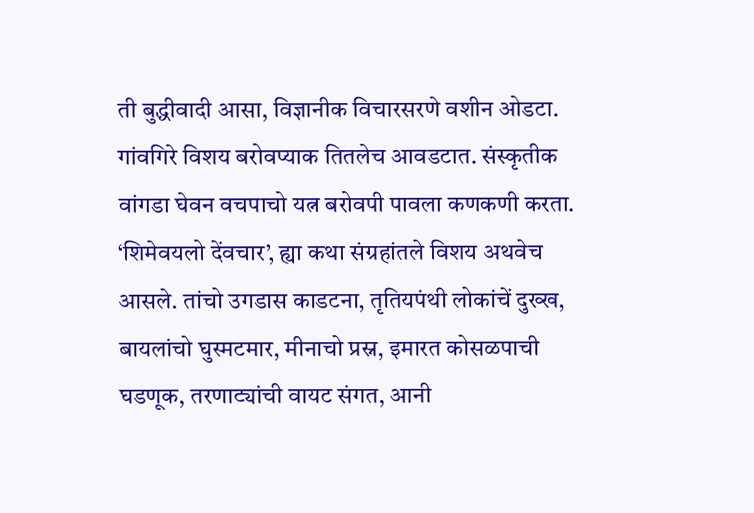ती बुद्धीवादी आसा, विज्ञानीक विचारसरणे वशीन ओडटा. गांवगिरे विशय बरोवप्याक तितलेच आवडटात. संस्कृतीक वांगडा घेवन वचपाचो यत्न बरोवपी पावला कणकणी करता. ‘शिमेवयलो देंवचार’, ह्या कथा संग्रहांतले विशय अथवेच आसले. तांचो उगडास काडटना, तृतियपंथी लोकांचें दुख्ख, बायलांचो घुस्मटमार, मीनाचो प्रस्न, इमारत कोसळपाची घडणूक, तरणाट्यांची वायट संगत, आनी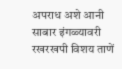अपराध अशे आनी साबार इंगळ्यावरी रखरखपी विशय ताणें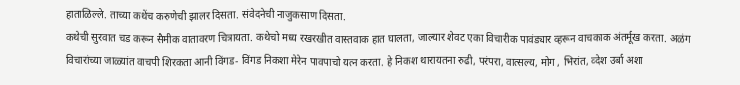हाताळिल्ले. ताच्या कथेंच करुणेची झालर दिसता. संवेदनेची नाजुकसाण दिसता.
कथेची सुरवात चड करून सैमीक वातावरण चित्रायता. कथेचो मध्य रखरखीत वास्तवाक हात घालता, जाल्यार शेवट एका विचारीक पावंड्यार व्हरून वाचकाक अंतर्मूख करता. अळंग विचारांच्या जाळ्यांत वाचपी शिरकता आनी विंगड- विंगड निकशा मेरेन पावपाचो यत्न करता. हे निकश थारायतना रुढी, परंपरा, वात्सल्य, मोग , भिरांत, व्देश उर्बा अशा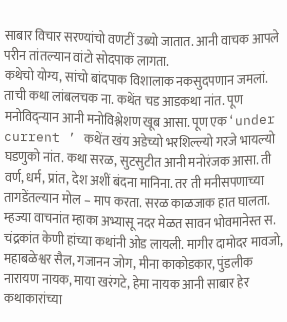साबार विचार सरण्यांचो वणटीं उब्यो जातात. आनी वाचक आपले परीन तांतल्यान वांटो सोदपाक लागता.
कथेचो योग्य, सांचो बांदपाक विशालाक नकसुदपणान जमलां. ताची कथा लांबलचक ना. कथेंत चड आडकथा नांत. पूण मनोविद्न्यान आनी मनोविश्लेशण खूब आसा. पूण एक ‘ under current ’ कथेंत खंय अडेच्यो भरशिल्ल्यो गरजे भायल्यो घडणुको नांत. कथा सरळ, सुटसुटीत आनी मनोरंजक आसा. ती वर्ण, धर्म, प्रांत, देश अशीं बंदना मानिना. तर ती मनीसपणाच्या तागडेंतल्यान मोल – माप करता. सरळ काळजाक हात घालता.
म्हज्या वाचनांत म्हाका अभ्यासू नदर मेळत सावन भोवमानेस्त स. चंद्रकांत केणी हांच्या कथांनी ओड लायली. मागीर दामोदर मावजो, महाबळेश्वर सैल, गजानन जोग, मीना काकोडकार, पुंडलीक नारायण नायक, माया खरंगटे, हेमा नायक आनी साबार हेर कथाकारांच्या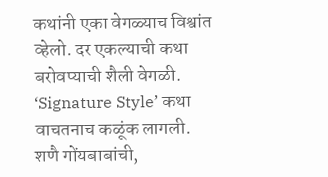कथांनी एका वेगळ्याच विश्वांत व्हेलो. दर एकल्याची कथा बरोवप्याची शैली वेगळी. ‘Signature Style’ कथा वाचतनाच कळूंक लागली. शणै गोंयबाबांची,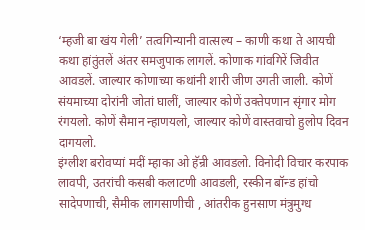‘म्हजी बा खंय गेली’ तत्वगिन्यानी वात्सल्य – काणी कथा ते आयची कथा हांतुंतलें अंतर समजुपाक लागलें. कोणाक गांवगिरें जिवीत आवडलें. जाल्यार कोणाच्या कथांनी शारी जीण उगती जाली. कोणें संयमाच्या दोरांनी जोतां घालीं, जाल्यार कोणें उक्तेपणान सृंगार मोग रंगयलो. कोणें सैमान न्हाणयलो, जाल्यार कोणें वास्तवाचो हुलोप दिवन दागयलो.
इंग्लीश बरोवप्यां मदीं म्हाका ओ हॅन्री आवडलो. विनोदी विचार करपाक लावपी, उतरांची कसबी कलाटणी आवडली, रस्कीन बॉन्ड हांचो सादेपणाची, सैमीक लागसाणीची , आंतरीक हुनसाण मंत्रुमुग्ध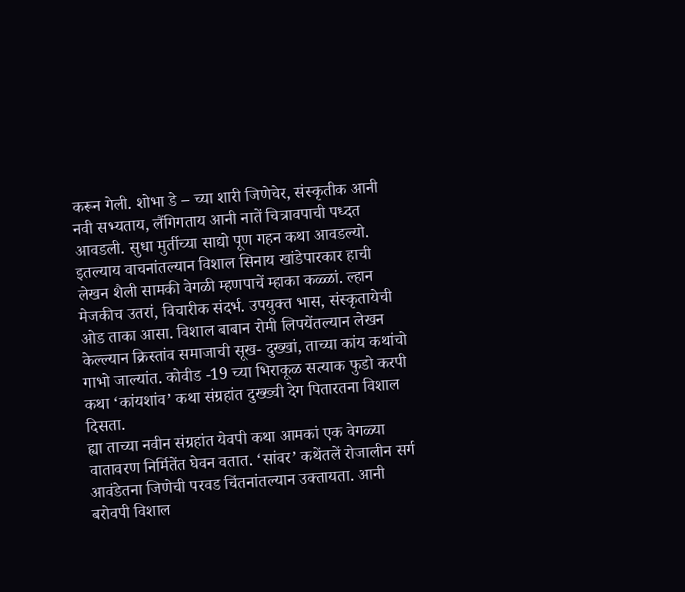करून गेली. शोभा डे – च्या शारी जिणेचेर, संस्कृतीक आनी नवी सभ्यताय, लैंगिगताय आनी नातें चित्रावपाची पध्दत आवडली. सुधा मुर्तीच्या साद्यो पूण गहन कथा आवडल्यो.
इतल्याय वाचनांतल्यान विशाल सिनाय खांडेपारकार हाची लेखन शैली सामकी वेगळी म्हणपाचें म्हाका कळ्ळां. ल्हान मेजकीच उतरां, विचारीक संदर्भ. उपयुक्त भास, संस्कृतायेची ओड ताका आसा. विशाल बाबान रोमी लिपयेंतल्यान लेखन केल्ल्यान क्रिस्तांव समाजाची सूख- दुख्खां, ताच्या कांय कथांचो गाभो जाल्यांत. कोवीड -19 च्या भिराकूळ सत्याक फुडो करपी कथा ‘कांयशांव’ कथा संग्रहांत दुख्ख्ची देग पितारतना विशाल दिसता.
ह्या ताच्या नवीन संग्रहांत येवपी कथा आमकां एक वेगळ्या वातावरण निर्मितेंत घेवन वतात. ‘सांवर’ कथेंतलें रोजालीन सर्ग आवंडेतना जिणेची परवड चिंतनांतल्यान उक्तायता. आनी बरोवपी विशाल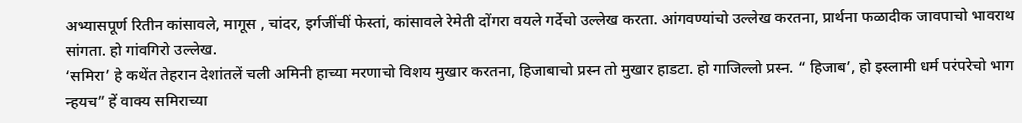अभ्यासपूर्ण रितीन कांसावले, मागूस , चांदर, इर्गजींचीं फेस्तां, कांसावले रेमेती दोंगरा वयले गर्देचो उल्लेख करता. आंगवण्यांचो उल्लेख करतना, प्रार्थना फळादीक जावपाचो भावराथ सांगता. हो गांवगिरो उल्लेख.
‘समिरा’ हे कथेंत तेहरान देशांतलें चली अमिनी हाच्या मरणाचो विशय मुखार करतना, हिजाबाचो प्रस्न तो मुखार हाडटा. हो गाजिल्लो प्रस्न. “ हिजाब’, हो इस्लामी धर्म परंपरेचो भाग न्हयच” हें वाक्य समिराच्या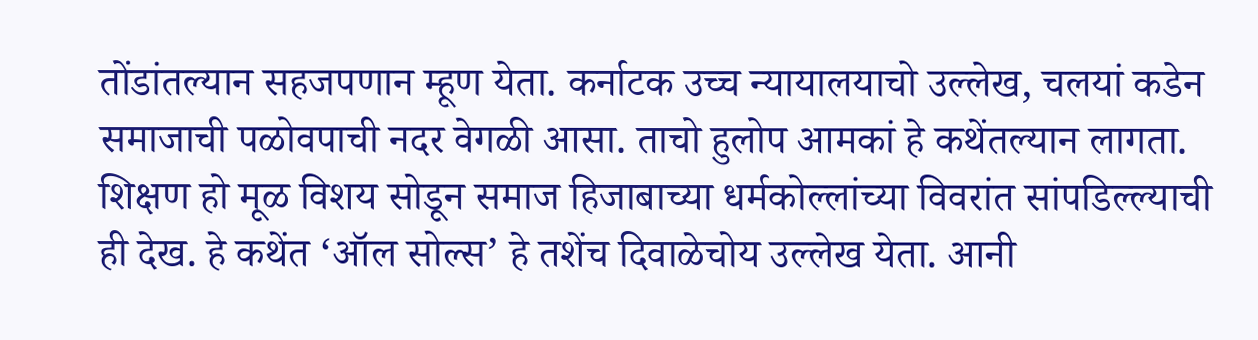तोंडांतल्यान सहजपणान म्हूण येता. कर्नाटक उच्च न्यायालयाचो उल्लेख, चलयां कडेन समाजाची पळोवपाची नदर वेगळी आसा. ताचो हुलोप आमकां हे कथेंतल्यान लागता. शिक्षण हो मूळ विशय सोडून समाज हिजाबाच्या धर्मकोल्लांच्या विवरांत सांपडिल्ल्याची ही देख. हे कथेंत ‘ऑल सोल्स’ हे तशेंच दिवाळेचोय उल्लेख येता. आनी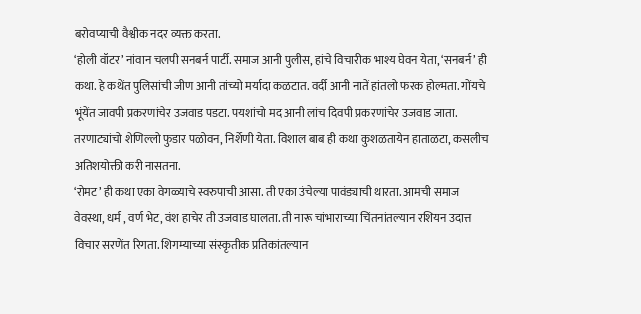बरोवप्याची वैश्वीक नदर व्यक्त करता.
‘होली वॉटर’ नांवान चलपी सनबर्न पार्टी. समाज आनी पुलीस, हांचे विचारीक भाश्य घेवन येता, ‘सनबर्न’ ही कथा. हे कथेंत पुलिसांची जीण आनी तांच्यो मर्यादा कळटात. वर्दी आनी नातें हांतलो फरक होल्मता. गोंयचे भूंयेंत जावपी प्रकरणांचेर उजवाड पडटा. पयशांचो मद आनी लांच दिवपी प्रकरणांचेर उजवाड जाता. तरणाट्यांचो शेणिल्लो फुडार पळोवन, निर्शेणी येता. विशाल बाब ही कथा कुशळतायेन हाताळटा, कसलीच अतिशयोक्ती करी नासतना.
‘रोमट’ ही कथा एका वेगळ्याचे स्वरुपाची आसा. ती एका उंचेल्या पावंड्याची थारता. आमची समाज वेवस्था, धर्म , वर्ण भेट, वंश हाचेर ती उजवाड घालता. ती नारू चांभाराच्या चिंतनांतल्यान रशियन उदात्त विचार सरणेंत रिगता. शिगम्याच्या संस्कृतीक प्रतिकांतल्यान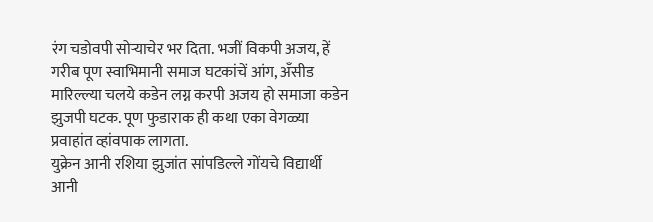रंग चडोवपी सोऱ्याचेर भर दिता. भजीं विकपी अजय, हें गरीब पूण स्वाभिमानी समाज घटकांचें आंग, अँसीड मारिल्ल्या चलये कडेन लग्न करपी अजय हो समाजा कडेन झुजपी घटक. पूण फुडाराक ही कथा एका वेगळ्या प्रवाहांत व्हांवपाक लागता.
युक्रेन आनी रशिया झुजांत सांपडिल्ले गोंयचे विद्यार्थी आनी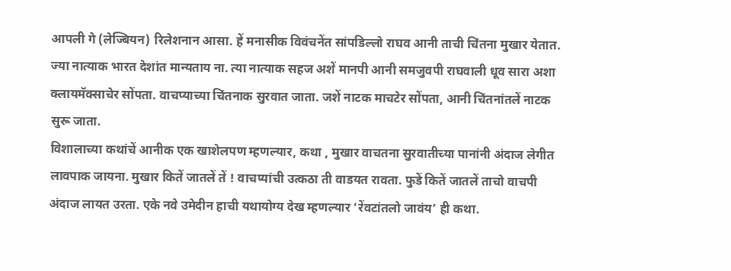आपली गे (लेज्बियन) रिलेशनान आसा. हें मनासीक विवंचनेंत सांपडिल्लो राघव आनी ताची चिंतना मुखार येतात. ज्या नात्याक भारत देशांत मान्यताय ना. त्या नात्याक सहज अशें मानपी आनी समजुवपी राघवाली धूव सारा अशा क्लायमॅक्साचेर सोंपता. वाचप्याच्या चिंतनाक सुरवात जाता. जशें नाटक माचटेर सोंपता, आनी चिंतनांतलें नाटक सुरू जाता.
विशालाच्या कथांचें आनीक एक खाशेलपण म्हणल्यार, कथा , मुखार वाचतना सुरवातीच्या पानांनी अंदाज लेगीत लावपाक जायना. मुखार कितें जातलें तें ! वाचप्यांची उत्कठा ती वाडयत रावता. फुडें कितें जातलें ताचो वाचपी अंदाज लायत उरता. एके नवे उमेदीन हाची यथायोग्य देख म्हणल्यार ‘रेंवटांतलो जावंय’ ही कथा.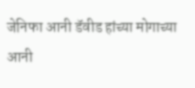जेनिफा आनी डॅवीड हांच्या मोगाच्या आनी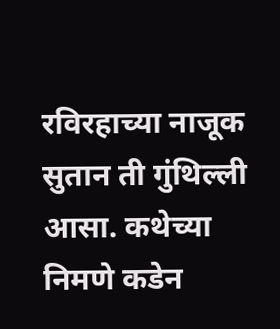रविरहाच्या नाजूक सुतान ती गुंथिल्ली आसा. कथेच्या निमणे कडेन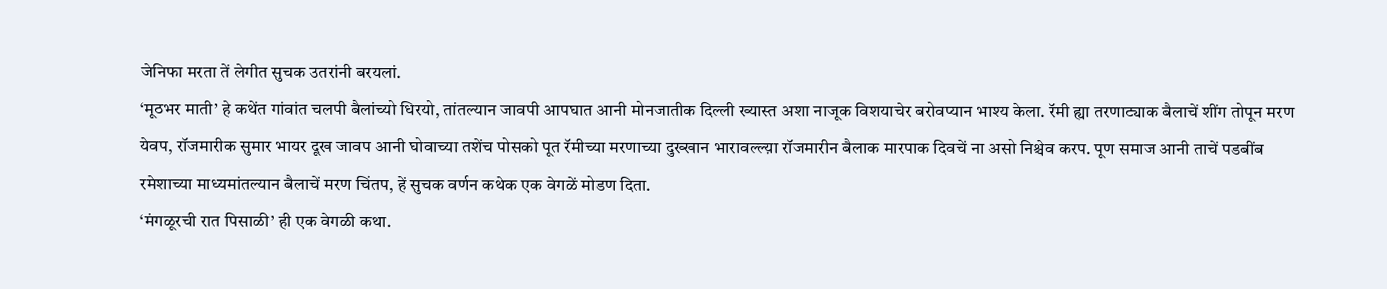जेनिफा मरता तें लेगीत सुचक उतरांनी बरयलां.
‘मूठभर माती’ हे कथेंत गांवांत चलपी बैलांच्यो धिरयो, तांतल्यान जावपी आपघात आनी मोनजातीक दिल्ली ख्यास्त अशा नाजूक विशयाचेर बरोवप्यान भाश्य केला. रॅमी ह्या तरणाट्याक बैलाचें शींग तोपून मरण येवप, रॉजमारीक सुमार भायर दूख जावप आनी घोवाच्या तशेंच पोसको पूत रॅमीच्या मरणाच्या दुख्खान भारावल्ल्य़ा रॉजमारीन बैलाक मारपाक दिवचें ना असो निश्चेव करप. पूण समाज आनी ताचें पडबींब रमेशाच्या माध्यमांतल्यान बैलाचें मरण चिंतप, हें सुचक वर्णन कथेक एक वेगळें मोडण दिता.
‘मंगळूरची रात पिसाळी’ ही एक वेगळी कथा.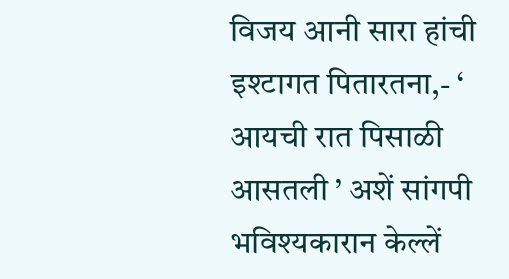विजय आनी सारा हांची इश्टागत पितारतना,- ‘ आयची रात पिसाळी आसतली ’ अशें सांगपी भविश्यकारान केल्लें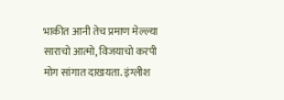भाकीत आनी तेच प्रमाण मेल्ल्या साराचो आत्मो, विजयाचो करपी मोग सांगात दाखयता. इंग्लीश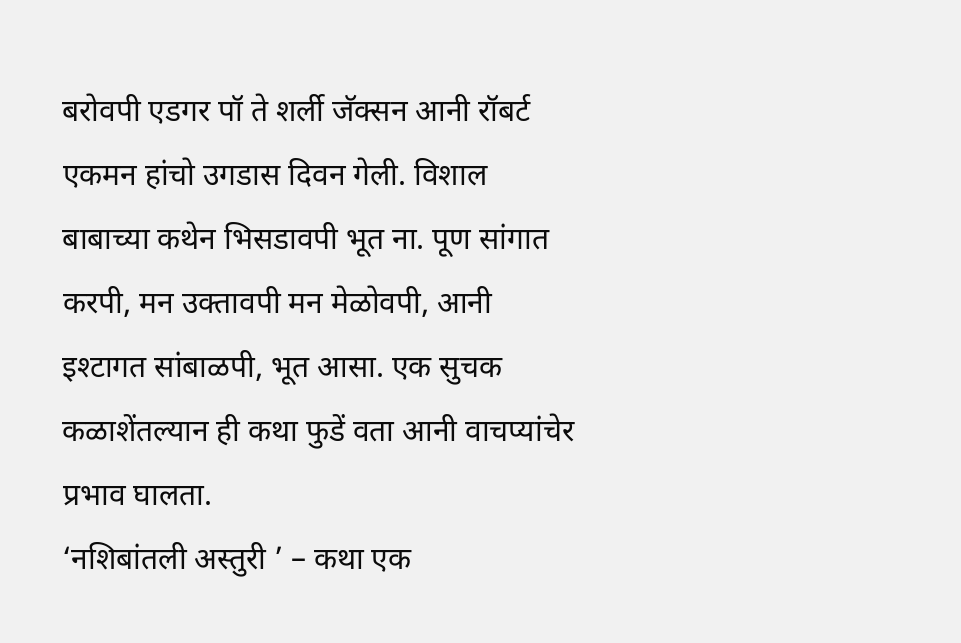बरोवपी एडगर पॉ ते शर्ली जॅक्सन आनी रॉबर्ट एकमन हांचो उगडास दिवन गेली. विशाल बाबाच्या कथेन भिसडावपी भूत ना. पूण सांगात करपी, मन उक्तावपी मन मेळोवपी, आनी इश्टागत सांबाळपी, भूत आसा. एक सुचक कळाशेंतल्यान ही कथा फुडें वता आनी वाचप्यांचेर प्रभाव घालता.
‘नशिबांतली अस्तुरी ’ – कथा एक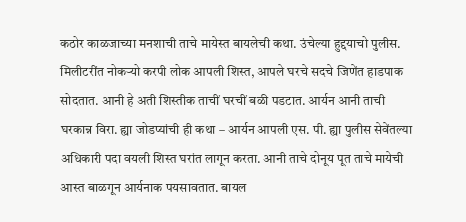कठोर काळजाच्या मनशाची ताचे मायेस्त बायलेची कथा. उंचेल्या हुद्दयाचो पुलीस. मिलीटरींत नोकऱ्यो करपी लोक आपली शिस्त, आपले घरचे सदचे जिणेंत हाडपाक सोदतात. आनी हे अती शिस्तीक ताचीं घरचीं बळी पडटात. आर्यन आनी ताची घरकान्न विरा. ह्या जोडप्यांची ही कथा – आर्यन आपली एस. पी. ह्या पुलीस सेवेंतल्या अधिकारी पदा वयली शिस्त घरांत लागून करता. आनी ताचे दोनूय पूत ताचे मायेची आस्त बाळगून आर्यनाक पयसावतात. बायल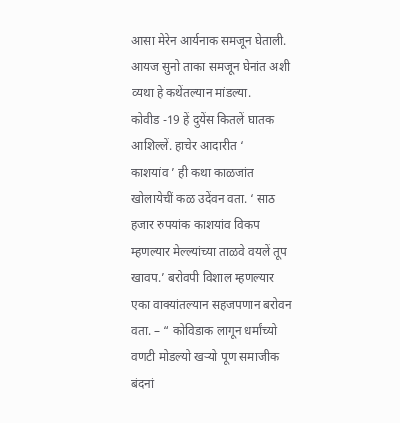आसा मेरेन आर्यनाक समजून घेताली. आयज सुनो ताका समजून घेनांत अशी व्यथा हे कथेंतल्यान मांडल्या.
कोवीड -19 हें दुयेंस कितलें घातक आशिल्लें. हाचेर आदारीत ‘
काशयांव ’ ही कथा काळजांत खोलायेचीं कळ उदेंवन वता. ‘ साठ हजार रुपयांक काशयांव विकप म्हणल्यार मेल्ल्यांच्या ताळवे वयलें तूप खावप.’ बरोवपी विशाल म्हणल्यार एका वाक्यांतल्यान सहजपणान बरोवन वता. – “ कोविडाक लागून धर्मांच्यो वणटी मोडल्यो खऱ्यो पूण समाजीक बंदनां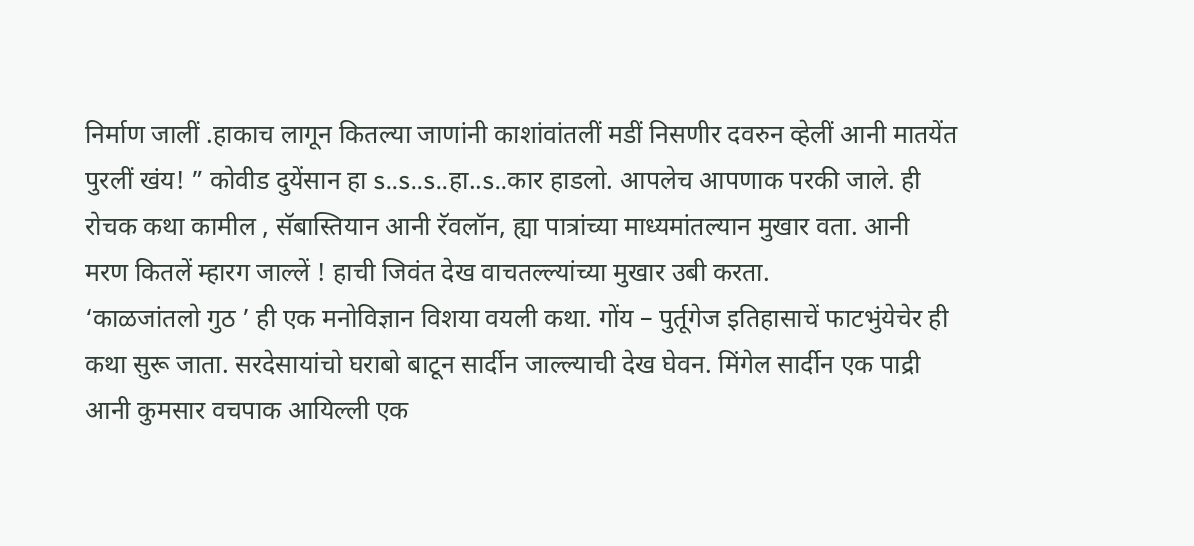निर्माण जालीं .हाकाच लागून कितल्या जाणांनी काशांवांतलीं मडीं निसणीर दवरुन व्हेलीं आनी मातयेंत पुरलीं खंय! ” कोवीड दुयेंसान हा s..s..s..हा..s..कार हाडलो. आपलेच आपणाक परकी जाले. ही रोचक कथा कामील , सॅबास्तियान आनी रॅवलॉन, ह्या पात्रांच्या माध्यमांतल्यान मुखार वता. आनी मरण कितलें म्हारग जाल्लें ! हाची जिवंत देख वाचतल्ल्यांच्या मुखार उबी करता.
‘काळजांतलो गुठ ’ ही एक मनोविज्ञान विशया वयली कथा. गोंय – पुर्तूगेज इतिहासाचें फाटभुंयेचेर ही कथा सुरू जाता. सरदेसायांचो घराबो बाटून सार्दीन जाल्ल्याची देख घेवन. मिंगेल सार्दीन एक पाद्री आनी कुमसार वचपाक आयिल्ली एक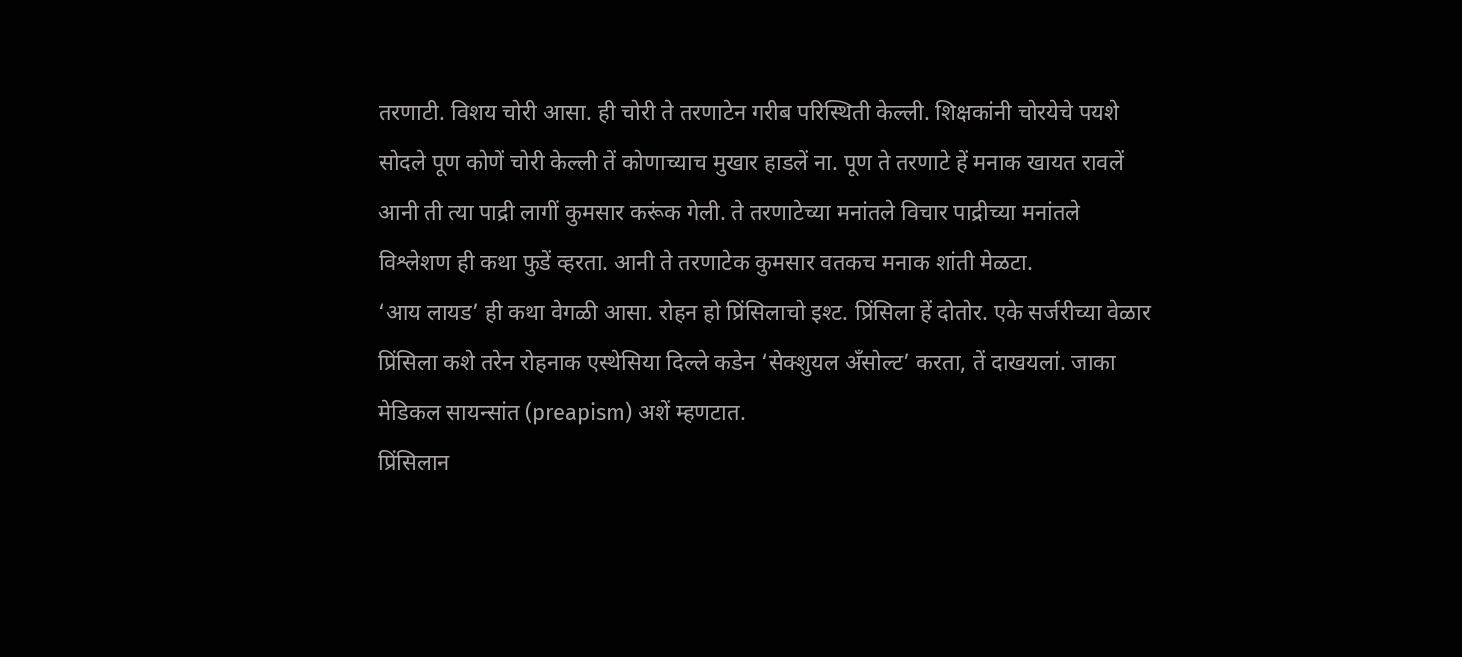तरणाटी. विशय चोरी आसा. ही चोरी ते तरणाटेन गरीब परिस्थिती केल्ली. शिक्षकांनी चोरयेचे पयशे सोदले पूण कोणें चोरी केल्ली तें कोणाच्याच मुखार हाडलें ना. पूण ते तरणाटे हें मनाक खायत रावलें आनी ती त्या पाद्री लागीं कुमसार करूंक गेली. ते तरणाटेच्या मनांतले विचार पाद्रीच्या मनांतले विश्लेशण ही कथा फुडें व्हरता. आनी ते तरणाटेक कुमसार वतकच मनाक शांती मेळटा.
‘आय लायड’ ही कथा वेगळी आसा. रोहन हो प्रिंसिलाचो इश्ट. प्रिंसिला हें दोतोर. एके सर्जरीच्या वेळार प्रिंसिला कशे तरेन रोहनाक एस्थेसिया दिल्ले कडेन ‘सेक्शुयल अँसोल्ट’ करता, तें दाखयलां. जाका मेडिकल सायन्सांत (preapism) अशें म्हणटात.
प्रिंसिलान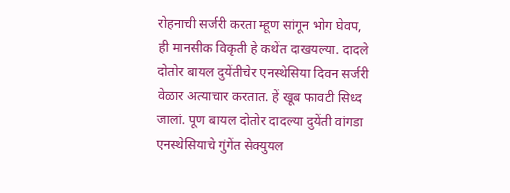रोहनाची सर्जरी करता म्हूण सांगून भोग घेवप, ही मानसीक विकृती हे कथेंत दाखयल्या. दादले दोतोर बायल दुयेंतीचेर एनस्थेसिया दिवन सर्जरी वेळार अत्याचार करतात. हें खूब फावटी सिध्द जालां. पूण बायल दोतोर दादल्या दुयेंती वांगडा एनस्थेसियाचे गुंगेंत सेक्युयल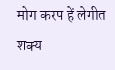मोग करप हें लेगीत शक्य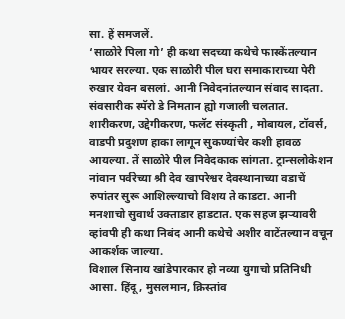सा. हें समजलें.
‘साळोरे पिला गो’ ही कथा सदच्या कथेचे फास्केंतल्यान भायर सरल्या. एक साळोरी पील घरा समाकाराच्या पेरी रुखार येवन बसलां. आनी निवेदनांतल्यान संवाद सादता. संवसारीक स्पॅरो डे निमतान ह्यो गजाली चलतात. शारीकरण, उद्देगीकरण, फलॅट संस्कृती , मोबायल, टॉवर्स, वाडपी प्रदुशण हाका लागून सुकण्यांचेर कशी हावळ आयल्या. तें साळोरे पील निवेदकाक सांगता. ट्रान्सलोकेशन नांवान पर्वरेच्या श्री देव खापरेश्वर देवस्थानाच्या वडाचें रुपांतर सुरू आशिल्ल्याचो विशय ते काडटा. आनी मनशाचो सुवार्थ उक्ताडार हाडटात. एक सहज झऱ्यावरी व्हांवपी ही कथा निबंद आनी कथेचे अशीर वाटेंतल्यान वचून आकर्शक जाल्या.
विशाल सिनाय खांडेपारकार हो नव्या युगाचो प्रतिनिधी आसा. हिंदू, मुसलमान, क्रिस्तांव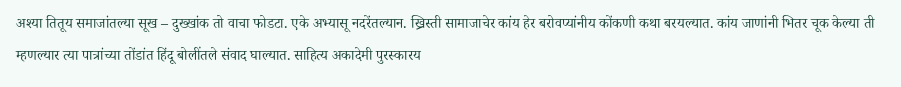अश्या तितूय समाजांतल्या सूख – दुख्खांक तो वाचा फोडटा. एके अभ्यासू नदरेंतल्यान. ख्रिस्ती सामाजाचेर कांय हेर बरोवप्यांनीय कोंकणी कथा बरयल्यात. कांय जाणांनी भितर चूक केल्या ती म्हणल्यार त्या पात्रांच्या तोंडांत हिंदू बोलींतले संवाद घाल्यात. साहित्य अकादेमी पुरस्कारय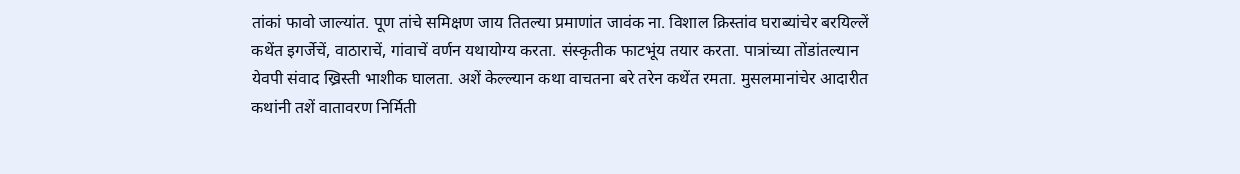तांकां फावो जाल्यांत. पूण तांचे समिक्षण जाय तितल्या प्रमाणांत जावंक ना. विशाल क्रिस्तांव घराब्यांचेर बरयिल्लें कथेंत इगर्जेचें, वाठाराचें, गांवाचें वर्णन यथायोग्य करता. संस्कृतीक फाटभूंय तयार करता. पात्रांच्या तोंडांतल्यान येवपी संवाद ख्रिस्ती भाशीक घालता. अशें केल्ल्यान कथा वाचतना बरे तरेन कथेंत रमता. मुसलमानांचेर आदारीत कथांनी तशें वातावरण निर्मिती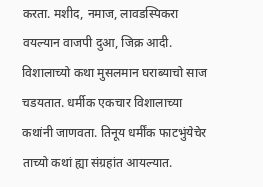करता. मशीद, नमाज, लावडस्पिकरा वयल्यान वाजपी दुआ, जिक्र आदी. विशालाच्यो कथा मुसलमान घराब्याचो साज चडयतात. धर्मीक एकचार विशालाच्या कथांनी जाणवता. तिनूय धर्मींक फाटभुंयेचेर ताच्यो कथां ह्या संग्रहांत आयल्यात.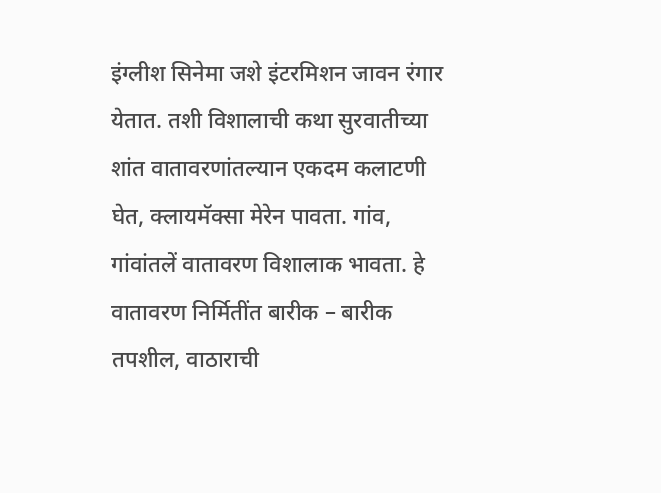इंग्लीश सिनेमा जशे इंटरमिशन जावन रंगार येतात. तशी विशालाची कथा सुरवातीच्या शांत वातावरणांतल्यान एकदम कलाटणी घेत, क्लायमॅक्सा मेरेन पावता. गांव, गांवांतलें वातावरण विशालाक भावता. हे वातावरण निर्मितींत बारीक – बारीक तपशील, वाठाराची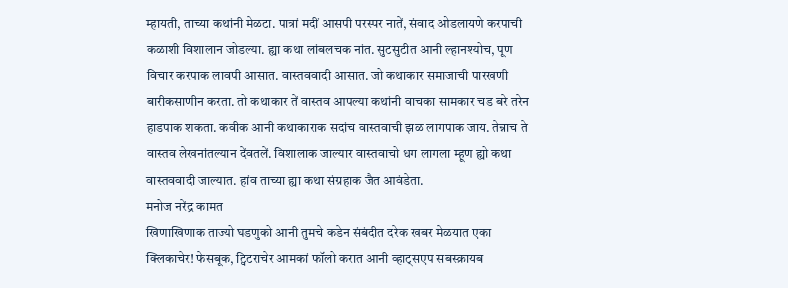म्हायती, ताच्या कथांनी मेळटा. पात्रां मदीं आसपी परस्पर नातें, संवाद ओडलायणे करपाची कळाशी विशालान जोडल्या. ह्या कथा लांबलचक नांत. सुटसुटीत आनी ल्हानश्योच, पूण विचार करपाक लावपी आसात. वास्तववादी आसात. जो कथाकार समाजाची पारखणी बारीकसाणीन करता. तो कथाकार तें वास्तव आपल्या कथांनी वाचका सामकार चड बरे तरेन हाडपाक शकता. कवीक आनी कथाकाराक सदांच वास्तवाची झळ लागपाक जाय. तेन्नाच ते वास्तव लेखनांतल्यान देंवतलें. विशालाक जाल्यार वास्तवाचो धग लागला म्हूण ह्यो कथा वास्तववादी जाल्यात. हांव ताच्या ह्या कथा संग्रहाक जैत आवंडेता.
मनोज नरेंद्र कामत
खिणाखिणाक ताज्यो घडणुको आनी तुमचे कडेन संबंदीत दरेक खबर मेळयात एका क्लिकाचेर! फेसबूक, ट्विटराचेर आमकां फॉलो करात आनी व्हाट्सएप सबस्क्रायब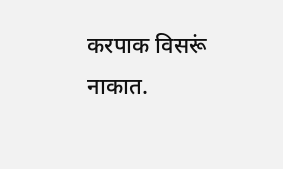करपाक विसरूं नाकात.